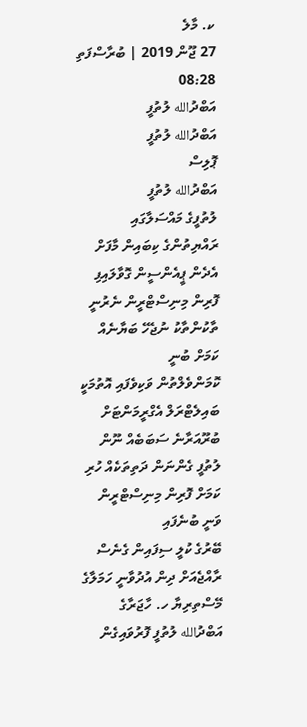ކ. މާލެ
27 ޖޫން 2019 | ބުރާސްފަތި 08:28
އަބްދުالله ލުތުފީ
އަބްދުالله ލުތުފީ
ޕޮލިސް
އަބްދުالله ލުތުފީ
ލުތުފީގެ މައްސަލާގައި ރައްޔިތުންގެ ކިބައިން މާފަށް އެދެން ޕީއެންސީން ގޮވާލައިފި
ފޮރިން މިނިސްޓްރީން ނެރުނީ ތާކުންތާކު ނުޖެހޭ ބަޔާނެއް ކަމަށް ބުނީ
ކޮމަންވެލްތުން ވަކިވެފައި އޮތުމަކީ ބައިލެޓްރަލް އެގްރީމަންޓަށް ބުރޫއަރާނެ ސަބަބެއް ނޫން
ލުތުފީ ގެންނަން ދަތިތަކެއް ހުރި ކަމަށް ފޮރިން މިނިސްޓްރީން ވަނީ ބުނެފައި
ބޭރުގެ ކުލީ ސިފައިން ގެނެސް ރާއްޖެއަށް ދިން އުދުވާނީ ހަމަލާގެ މޭސްތިރިޔާ ހ. ހާޖަރާގެ އަބްދުالله ލުތުފީ ފޮރުވައިގެން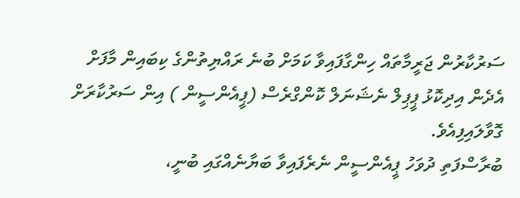ސަރުކާރުން ޖަރީމާތައް ހިންގާފައިވާ ކަމަށް ބުނެ ރައްޔިތުންގެ ކިބައިން މާފަށް އެދެން އިދިކޮޅު ޕީޕިލް ނެޝަނަލް ކޮންގްރެސް (ޕީއެންސީން ) އިން ސަރުކާރަށް ގޮވާލައިފިއެވެ.
ބުރާސްފަތި ދުވަހު ޕީއެންސީން ނެރެފައިވާ ބަޔާނެއްގައި ބުނީ،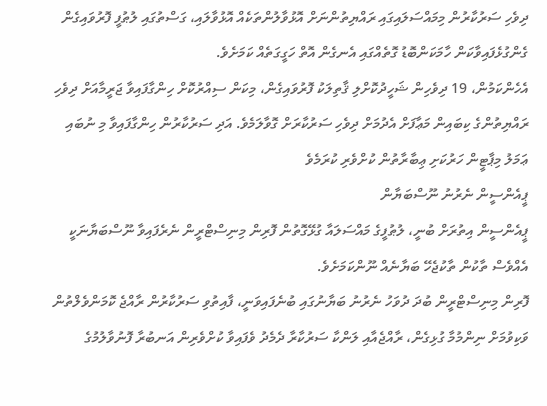ދިވެހި ސަރުކާރުން މިމައްސަލައިގައި ރައްޔިތުންނަށް އޮޅުވާލުންތަކެއް އޮޅުވާލައި، ގަސްތުގައި ލުޠުފީ ފޮރުވައިގެން ގެންގުޅެފައިވާކަން ހާމަކަންބޮޑު ގޮތެއްގައި އެނގެން އޮތް ހަގީގަތެއް ކަމަށެވެ.
އެހެންކަމުން، 19 ދިވެހިން ޝަހީދުކޮށްލި ޤާތިލަކު ފޮރުވައިގެން، މިކަން ސިއްރުކޮށް ހިންގާފައިވާ ޖަރީމާއަށް ދިވެހި ރައްޔިތުންގެ ކިބައިން މަޢާފަށް އެދުމަށް ދިވެހި ސަރުކާރަށް ގޮވާލަމެވެ. އަދި ސަރުކާރުން ހިންގާފައިވާ މި ނުބައި ޢަމަލު މިޕާޓީން ހަރުކަށި ޢިބާރާތުން ކުށްވެރި ކުރަމެވެ
ޕީއެންސީން ނެރުނު ނޫސްބަޔާން
ޕީއެންސީން އިތުރަށް ބުނީ، ލުޠުފީގެ މައްސަލައާ ގުޅޭގޮތުން ފޮރިން މިނިސްޓްރީން ނެރެފައިވާ ނޫސްބަޔާނަކީ އެއްވެސް ތާކުން ތާކުޖެހޭ ބަޔާނެއް ނޫންކަމަށެވެ.
ފޮރިން މިނިސްޓްރީން ބުދަ ދުވަހު ނެރުނު ބަޔާނުގައި ބުނެފައިވަނީ، ފާއިތުވި ސަރުކާރުން ރާއްޖެ ކޮމަންވެލްތުން ވަކިވުމަށް ނިންމުމާ ގުޅިގެން، ރާއްޖެއާއި ލަންކާ ސަރުކާރާ ދެމެދު ވެފައިވާ ކުށްވެރިން އަނބުރާ ފޮނުވާލުމުގެ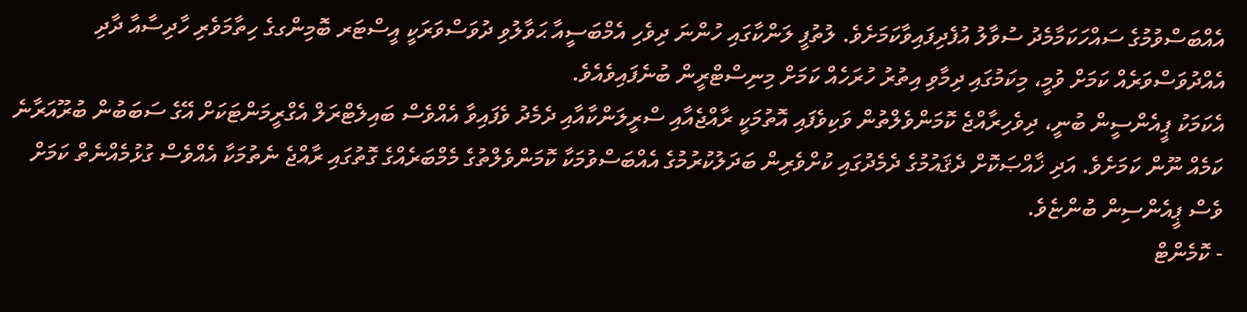އެއްބަސްވުމުގެ ސައްހަކަމާމެދު ސުވާލު އުފެދިފައިވާކަމަށެވެ. ލުތުފީ ލަންކާގައި ހުންނަ ދިވެހި އެމްބަސީއާ ޙަވާލުވި ދުވަސްވަރަކީ އީސްޓަރ ބޮމިންގގެ ހިތާމަވެރި ހާދިސާއާ ދާދި އެއްދުވަސްވަރެއް ކަމަށް ވުމީ، މިކަމުގައި ދިމާވި އިތުރު ހުރަހެއް ކަމަށް މިނިސްޓްރީން ބުނެފައިވެއެވެ.
އެކަމަކު ޕީއެންސީން ބުނީ، ދިވެހިރާއްޖެ ކޮމަންވެލްތުން ވަކިވެފައި އޮތުމަކީ ރާއްޖެއާއި ސްރީލަންކާއާއި ދެމެދު ވެފައިވާ އެއްވެސް ބައިލެޓްރަލް އެގްރީމަންޓަކަށް އޭގެ ސަބަބުން ބުރޫއަރާނެ ކަމެއް ނޫން ކަމަށެވެ. އަދި ޚާއްޞަކޮށް ދެޤައުމުގެ ދެމެދުގައި ކުށްވެރިން ބަދަލުކުރުމުގެ އެއްބަސްވުމަކާ ކޮމަންވެލްތުގެ މެމްބަރެއްގެ ގޮތުގައި ރާއްޖެ ނެތުމަކާ އެއްވެސް ގުޅުމެއްނެތް ކަމަށް ވެސް ޕީއެންސިން ބުންޏެވެ.
- ކޮމެންޓް